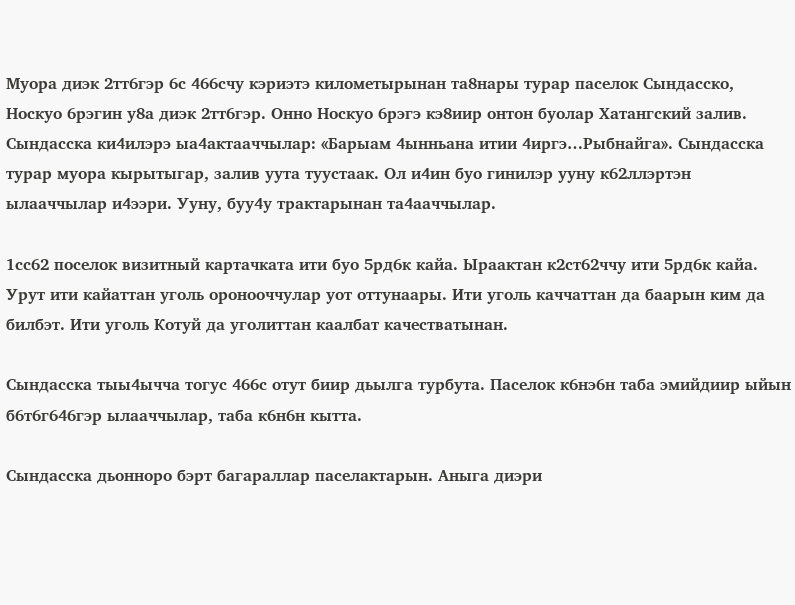Муора диэк 2тт6гэр 6с 466счу кэриэтэ километырынан та8нары турар паселок Сындасско, Носкуо 6рэгин у8а диэк 2тт6гэр. Онно Носкуо 6рэгэ кэ8иир онтон буолар Хатангский залив. Сындасска ки4илэрэ ыа4актааччылар: «Барыам 4ынньана итии 4иргэ…Рыбнайга». Сындасска турар муора кырытыгар, залив уута туустаак. Ол и4ин буо гинилэр ууну к62ллэртэн ылааччылар и4ээри. Ууну, буу4у трактарынан та4ааччылар.

1сс62 поселок визитный картачката ити буо 5рд6к кайа. Ыраактан к2ст62ччу ити 5рд6к кайа. Урут ити кайаттан уголь оронооччулар уот оттунаары. Ити уголь каччаттан да баарын ким да билбэт. Ити уголь Котуй да уголиттан каалбат качестватынан.

Сындасска тыы4ычча тогус 466с отут биир дьылга турбута. Паселок к6нэ6н таба эмийдиир ыйын б6т6г646гэр ылааччылар, таба к6н6н кытта.

Сындасска дьонноро бэрт багараллар паселактарын. Аныга диэри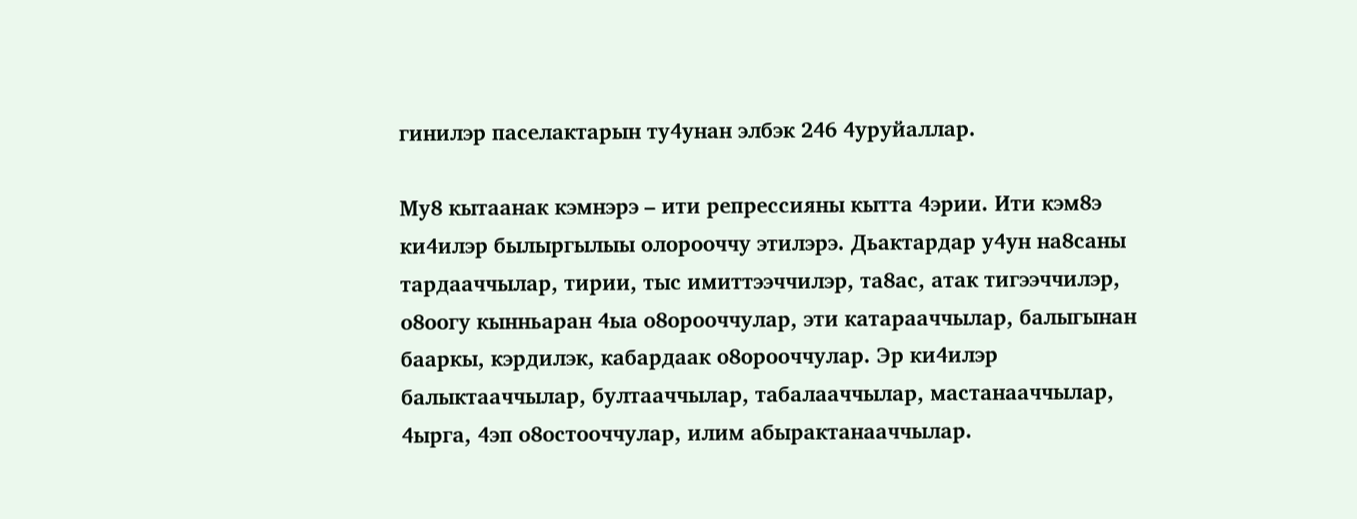гинилэр паселактарын ту4унан элбэк 246 4уруйаллар.

Му8 кытаанак кэмнэрэ – ити репрессияны кытта 4эрии. Ити кэм8э ки4илэр былыргылыы олорооччу этилэрэ. Дьактардар у4ун на8саны тардааччылар, тирии, тыс имиттээччилэр, та8ас, атак тигээччилэр, о8оогу кынньаран 4ыа о8орооччулар, эти катарааччылар, балыгынан бааркы, кэрдилэк, кабардаак о8орооччулар. Эр ки4илэр балыктааччылар, бултааччылар, табалааччылар, мастанааччылар, 4ырга, 4эп о8остооччулар, илим абырактанааччылар.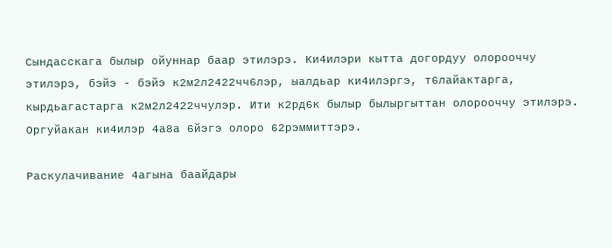Сындасскага былыр ойуннар баар этилэрэ. Ки4илэри кытта догордуу олорооччу этилэрэ, бэйэ - бэйэ к2м2л2422чч6лэр, ыалдьар ки4илэргэ, т6лайактарга, кырдьагастарга к2м2л2422ччулэр. Ити к2рд6к былыр былыргыттан олорооччу этилэрэ. Оргуйакан ки4илэр 4а8а 6йэгэ олоро 62рэммиттэрэ.

Раскулачивание 4агына баайдары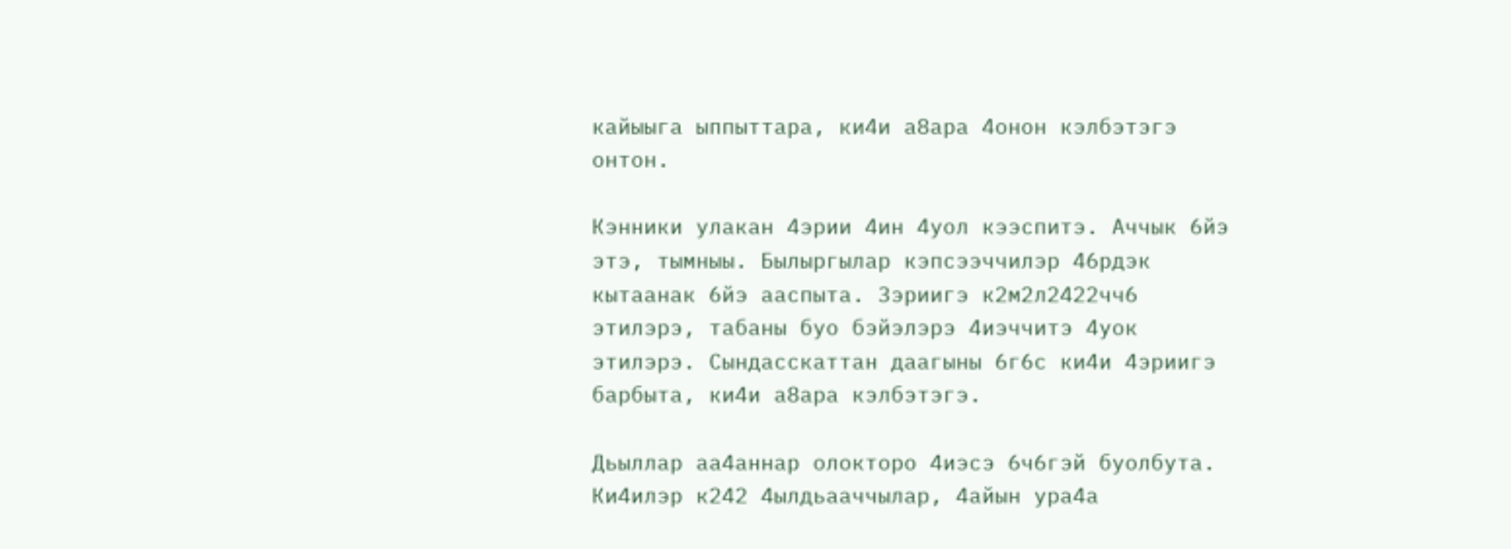кайыыга ыппыттара, ки4и а8ара 4онон кэлбэтэгэ онтон.

Кэнники улакан 4эрии 4ин 4уол кээспитэ. Аччык 6йэ этэ, тымныы. Былыргылар кэпсээччилэр 46рдэк кытаанак 6йэ ааспыта. 3эриигэ к2м2л2422чч6 этилэрэ, табаны буо бэйэлэрэ 4иэччитэ 4уок этилэрэ. Сындасскаттан даагыны 6г6с ки4и 4эриигэ барбыта, ки4и а8ара кэлбэтэгэ.

Дьыллар аа4аннар олокторо 4иэсэ 6ч6гэй буолбута. Ки4илэр к242 4ылдьааччылар, 4айын ура4а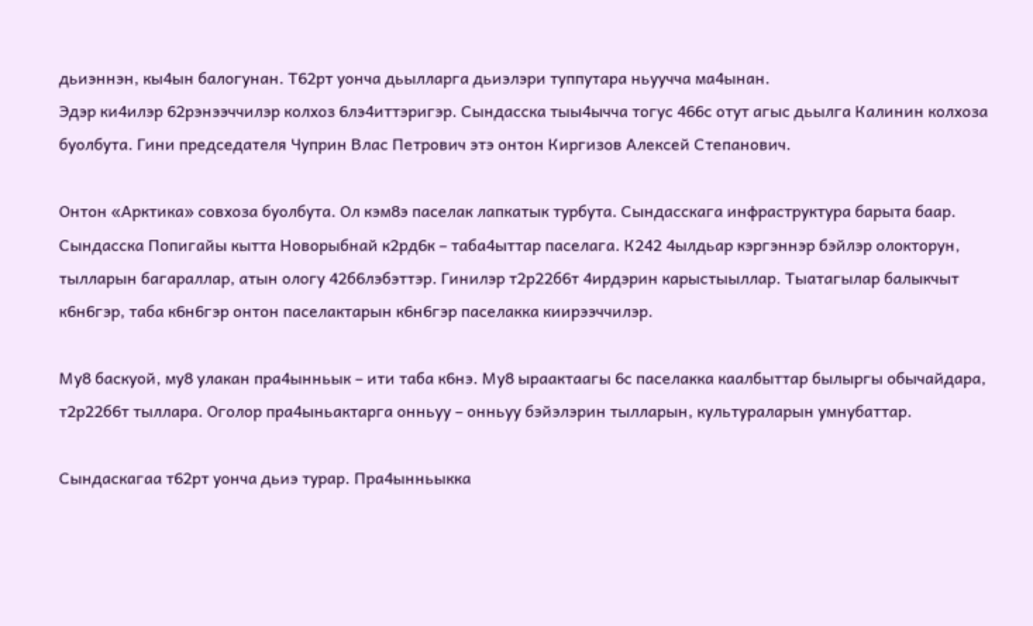дьиэннэн, кы4ын балогунан. Т62рт уонча дьылларга дьиэлэри туппутара ньуучча ма4ынан.
Эдэр ки4илэр 62рэнээччилэр колхоз 6лэ4иттэригэр. Сындасска тыы4ычча тогус 466с отут агыс дьылга Калинин колхоза буолбута. Гини председателя Чуприн Влас Петрович этэ онтон Киргизов Алексей Степанович.

Онтон «Арктика» совхоза буолбута. Ол кэм8э паселак лапкатык турбута. Сындасскага инфраструктура барыта баар. Сындасска Попигайы кытта Новорыбнай к2рд6к – таба4ыттар паселага. К242 4ылдьар кэргэннэр бэйлэр олокторун, тылларын багараллар, атын ологу 42б6лэбэттэр. Гинилэр т2р22б6т 4ирдэрин карыстыыллар. Тыатагылар балыкчыт к6н6гэр, таба к6н6гэр онтон паселактарын к6н6гэр паселакка киирээччилэр.

Му8 баскуой, му8 улакан пра4ынньык – ити таба к6нэ. Му8 ыраактаагы 6с паселакка каалбыттар былыргы обычайдара, т2р22б6т тыллара. Оголор пра4ыньактарга онньуу – онньуу бэйэлэрин тылларын, культураларын умнубаттар.

Сындаскагаа т62рт уонча дьиэ турар. Пра4ынньыкка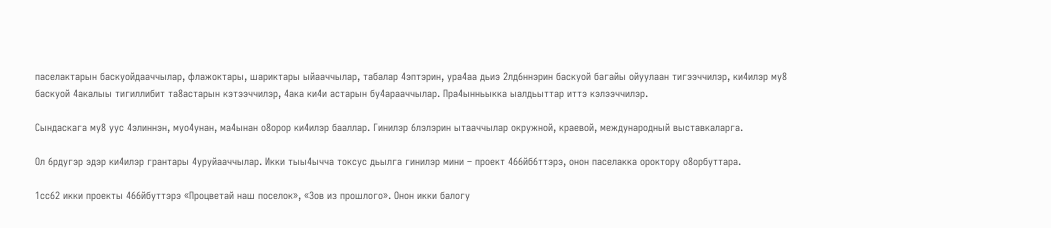паселактарын баскуойдааччылар, флажоктары, шариктары ыйааччылар, табалар 4эптэрин, ура4аа дьиэ 2лд6ннэрин баскуой багайы ойуулаан тигээччилэр, ки4илэр му8 баскуой 4акалыы тигиллибит та8астарын кэтээччилэр, 4ака ки4и астарын бу4арааччылар. Пра4ынньыкка ыалдьыттар иттэ кэлээччилэр.

Сындаскага му8 уус 4элиннэн, муо4унан, ма4ынан о8орор ки4илэр бааллар. Гинилэр 6лэлэрин ытааччылар окружной, краевой, международный выставкаларга.

Ол 6рдугэр эдэр ки4илэр грантары 4уруйааччылар. Икки тыы4ычча токсус дьылга гинилэр мини – проект 466йб6ттэрэ, онон паселакка ороктору о8орбуттара.

1сс62 икки проекты 466йбуттэрэ «Процветай наш поселок», «Зов из прошлого». Онон икки балогу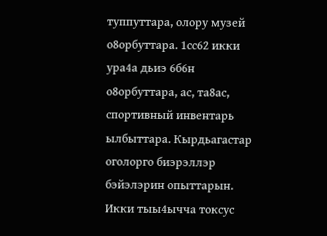туппуттара, олору музей о8орбуттара. 1сс62 икки ура4а дьиэ 6б6н о8орбуттара, ас, та8ас, спортивный инвентарь ылбыттара. Кырдьагастар оголорго биэрэллэр бэйэлэрин опыттарын. Икки тыы4ычча токсус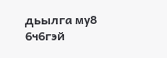дьылга му8 6ч6гэй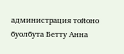администрация тойоно буолбута Бетту Анна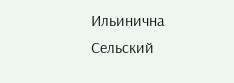Ильинична Сельский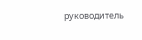руководитель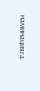наминацияга.